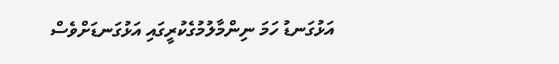އަޅުގަނޑު ހަމަ ނިންމާލުމުގެކުރީގައި އަޅުގަނޑަށްވެސް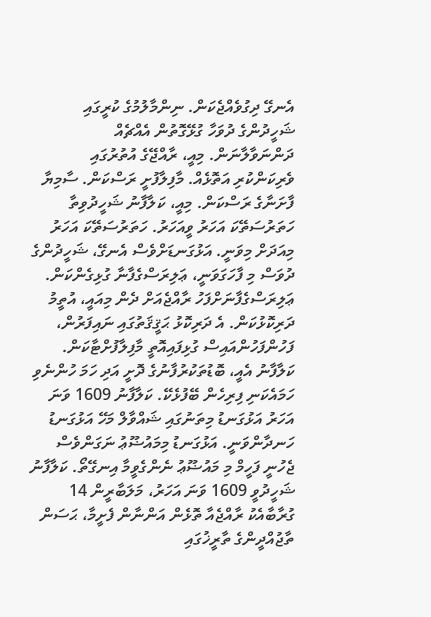އެނގޭ ދިގުވެއްޖެކަން. ނިންމާލުމުގެ ކުރީގައި ޝަހީދުންގެ ދުވަހާ ގުޅޭގޮތުން އެއްޗެއް ދަންނަވާލާނަން. މިއީ، ރާއްޖޭގެ އުތުރުގައި ވެރިކަންކުރި އަތޮޅެއް. މާފިލާފުށީ ރަސްކަން. ސާމިޔާ ފާށަނާގެ ރަސްކަން. މިއީ، ކަލާފާނު ޝަހީދުވިތާ ހަތަރުސަތޭކަ އަހަރު ވީއަހަރު. ހަތަރުސަތޭކަ އަހަރު މިއަދަށް މިވަނީ. އަޅުގަނޑަށްވެސް އެނގޭ، ޝަހީދުންގެ ދުވަސް މި ފާހަގަވަނީ، ޢަލިރަސްގެފާނާ ގުޅިގެންކަން. ޢަލިރަސްގެފާނަށްފަހު ރާއްޖެއަށް ދެން މިއައީ، އުތީމު ދަރިކޮޅުކަން. އެ ދަރިކޮޅު ޙަޤީޤަތުގައި ނައިފަރުން، ފަހުންފަހުންއައިސް ގުޅިފައިއޮތީ މާފިލާފުށްޓާކަން. ކަލާފާނު އެއީ، ބޮޑުތަކުރުފާނުގެ ދޮށީ އަދި ހަމަ ހުންނެވި ހަމައެކަނި ފިރިހެން ބޭފުޅެކޭ. ކަލާފާނު 1609 ވަނަ އަހަރު އަޅުގަނޑު މިތަނުގައި ޝައްވާލް މަހޭ އަޅުގަނޑު ހަނދާންވަނީ. އަޅުގަނޑު މިމައުޟޫޢު ނަގަންވެސް ޖެހުނީ ފަހީމް މި މައުޟޫޢު ނެންގެވީމާ އިނގޭތޯ. ކަލާފާނު ޝަހީދުވީ 1609 ވަނަ އަހަރު، މަލަބާރީން 14 ގުރާބާއެކު ރާއްޖެއާ ތޮޅެން އަންނާން ފެށީމާ، ޙަސަން ތާޖުއްދީންގެ ތާރީޚުގައި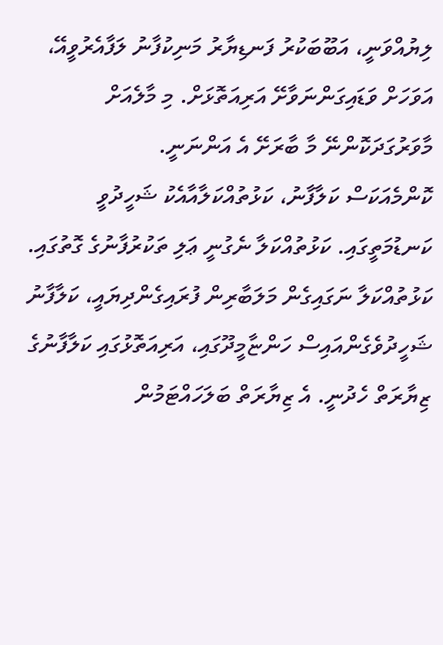ލިޔުއްވަނީ، އަބޫބަކުރު ފަނޑިޔާރު މަނިކުފާނު ލަފާއެރުވީއޭ، އަވަހަށް ވަޑައިގަންނަވާށޭ އަރިއަތޮޅަށް. މި މާލެއަށް މާވަރުގަދަކޮންނޭ މާ ބާރަށޭ އެ އަންނަނީ.
ކޮންމެއަކަސް ކަލާފާނު، ކަޅުތުއްކަލާއާއެކު ޝަހީދުވީ ކަނޑުމަތީގައި. ކަޅުތުއްކަލާ ނެގުނީ ޢަލި ތަކުރުފާނުގެ ގޮތުގައި. ކަޅުތުއްކަލާ ނަގައިގެން މަލަބާރިން ފުރައިގެންދިޔައީ، ކަލާފާނު ޝަހީދުވެގެންއައިސް ހަންޏާމީދޫގައި، އަރިއަތޮޅުގައި ކަލާފާނުގެ ޒިޔާރަތް ހެދުނީ. އެ ޒިޔާރަތް ބަލަހައްޓަމުން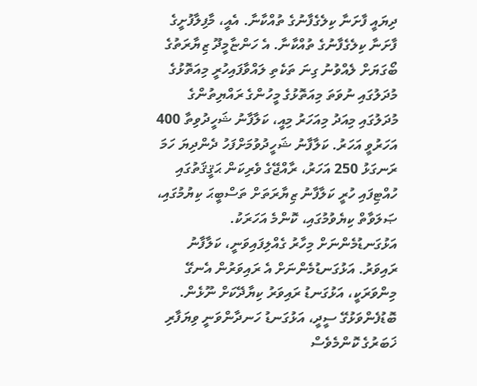ދިޔައީ ފާށަނާ ކިލެގެފާނުގެ ތުއްކާނާ. އެއީ، މާފިލާފުށީގެ ފާށަނާ ކިލެގެފާނުގެ ތުއްކާނާ. އެ ހަންޏާމީދޫ ޒިޔާރަތުގެ ބޯގަޔަށް ލެއްވުނު ގިނަ ތަކެތި ލައްވާފައިހުރީ މިއަތޮޅުގެ މުދަލުގައި ނުވަތަ މިއަތޮޅުގެ މީހުންގެ ރައްޔިތުންގެ މުދަލުގައި މިއަދު މިއަހަރު މިއީ، ކަލާފާނު ޝަހީދުވިތާ 400 އަހަރުވީ އަހަރު. ކަލާފާނު ޝަހީދުވުމަށްފަހު ދެންދިޔަ ހަމަ ރަނގަޅު 250 އަހަރު، ރާއްޖޭގެ ވެރިކަން ޙަޤީޤަތުގައި ހުއްޓިފައި ހުރީ ކަލާފާނު ޒިޔާރަތަށް ތަސްބީޙަ ކިޔުމުގައި، ޞަލަވާތް ކިޔެވުމުގައި، ކޮންމެ އަހަރަކު.
އަޅުގަނޑުމެންނަށް މިހާރު ގެއްލިފައިވަނީ، ކަލާފާނު ރައިވަރު. އަޅުގަނޑުމެންނަށް އެ ރައިވަރުން އެނގޭ މިންވަރަކީ، އަޅުގަނޑު ރައިވަރު ކިޔާދޭކަށް ނޫޅެން. ބޮޑުފެންވަޅުގޭ ސީދީ، އަޅުގަނޑު ހަނދާންވަނީ ވިޔަފާރި ޚަބަރުގެ ކޮންމެވެސް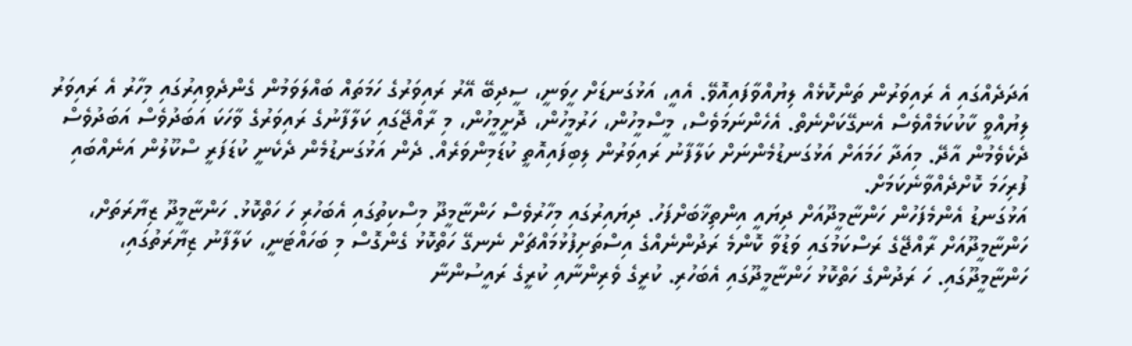އަދަދެއްގައި އެ ރައިވަރުން ތަންކޮޅެއް ލިޔުއްވާފައިއޮވޭ. އެއީ، އަޅުގަނޑަށް ހީވަނީ، ސީދިބޭ އޭރު ރައިވަރުގެ ހަމަތައް ބައްލަވަމުން ގެންދެވިއިރުގައި މިހާރު އެ ރައިވަރު ލިޔުއްވީ ކާކުކަމެއްވެސް އެނގޭކަށްނެތް. އެހެންނަމަވެސް، މީސްމީހުން، ހަރުމީހުން، ދޮށީމީހުން، މި ރާއްޖޭގައި ކަލާފާނުގެ ރައިވަރުގެ ވާހަކަ އަބަދުވެސް އަބަދުވެސް ދެކެވެމުން އާދޭ. މިއަދާ ހަމައަށް އަޅުގަނޑުމެންނަށް ކަލާފާނު ރައިވަރުން ލިބިފައިއޮތީ ކުޑަމިންވަރެއް. ދެން އަޅުގަނޑުމެން ދެކެނީ ކުޑަފަރީ ސްކޫލުން އަނެއްބައި ފުރިހަމަ ކޮށްދެއްވާނެކަމަށް.
އަޅުގަނޑު އެންމެފަހުން ހަންޏާމީދޫއަށް ދިޔައީ އިންތިޚާބަށްފަހު. ދިޔައިރުގައި މިހާރުވެސް ހަންޏާމީދޫ މިސްކިތުގައި އެބަހުރި ހަ ހަތްކޮޅު. ހަންޏާމީދޫ ޒިޔާރަތަށް، ހަންޏާމީދޫއަށް ރާއްޖޭގެ ރަސްކަމުގައި ވަޑުވާ ކޮންމެ ރަދުންނެއްގެ އިސްތަށިފުޅުމައްޗަށް ނެނގޭ ހަތްކޮޅު ގެންގޮސް މި ބަހައްޓަނީ، ކަލާފާނު ޒިޔާރަތުގައި، ހަންޏާމީދޫގައި. ހަ ރަދުންގެ ހަތްކޮޅު ހަންޏާމީދޫގައި އެބަހުރި. ކުރީގެ ވެރިންނާއި ކުރީގެ ރައީސުންނާ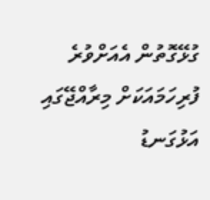ގުޅޭގޮތުން އެއަށްވުރެ ފުރިހަމައަކަށް މިރާއްޖޭގައި އަޅުގަނޑު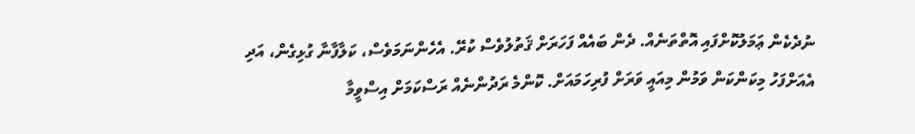ނުދެކެން ޢަމަލުކޮށްފައި އޮތްތަނެއް. ދެން ބައެއް ފަހަރަށް ޤަތުލުވެސް ކުރޭ. އެހެންނަމަވެސް، ކަލާފާނާ ގުޅިގެން، އަދި އެއަށްފަހު މިކަންކަން ވަމުން މިއައީ ވަރަށް ފުރިހަމައަށް. ކޮންމެ ރަދުންނެއް ރަސްކަމަށް އިސްވީމާ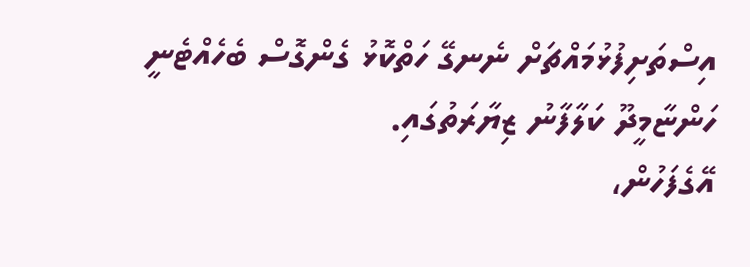އިސްތަށިފުޅުމައްޗަށް ނެނގޭ ހަތްކޮޅު ގެންގޮސް ބެހެއްޓެނީ ހަންޏާމީދޫ ކަލާފާނު ޒިޔާރަތުގައި.
އޭގެފަހުން،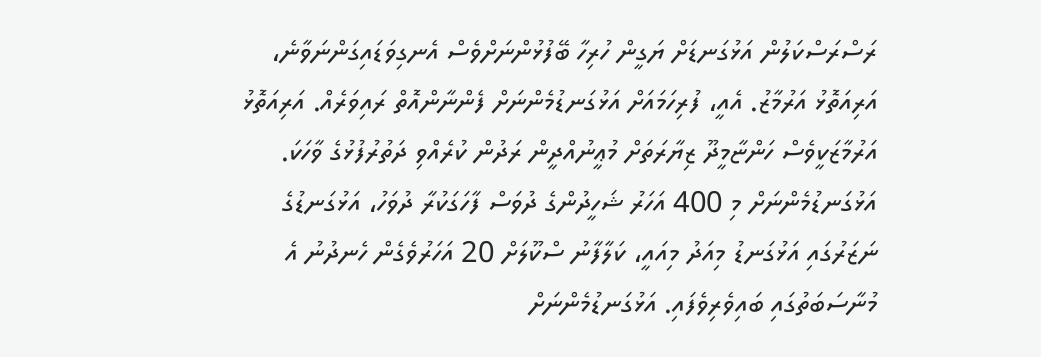ރަސްރަސްކަލުން އަޅުގަނޑަށް ޔަގީން ހުރިހާ ބޭފުޅުންނަށްވެސް އެނގިވަޑައިގަންނަވާނެ، އަރިއަތޮޅު އަރުމާޒު. އެއީ، ފުރިހަމައަށް އަޅުގަނޑުމެންނަށް ފެންނާންއޮތް ރައިވަރެއް. އަރިއަތޮޅު އަރުމާޒަކީވެސް ހަންޏާމީދޫ ޒިޔާރަތަށް މުޢީނުއްދީން ރަދުން ކުރެއްވި ދަތުރުފުޅުގެ ވާހަކަ. އަޅުގަނޑުމެންނަށް މި 400 އަހަރު ޝަހީދުންގެ ދުވަސް ފާހަގަކުރާ ދުވަހު، އަޅުގަނޑުގެ ނަޒަރުގައި އަޅުގަނޑު މިއަދު މިއައީ، ކަލާފާނު ސްކޫލަށް 20 އަހަރުވެގެން ހެނދުނު އެ މުނާސަބަތުގައި ބައިވެރިވެފައި. އަޅުގަނޑުމެންނަށް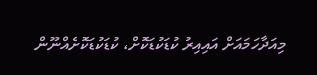މިއަދާހަމައަށް އައިއިރު ކުޑަކުޑަކޮށް، ކުޑަކުޑަކޮށެއްނޫން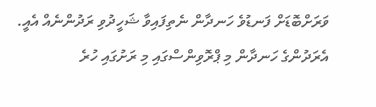ވަރަށްބޮޑަށް ފަނޑުވެ ހަނދާން ނެތިފައިވާ ޝަހީދުވި ރަދުންނެއް އެއީ. އެރަދުންގެ ހަނދާން މި ޕްރޮވިންސްގައި މި ރަށުގައި ހުރެ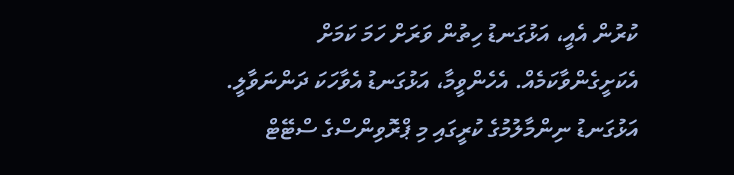ކުރުން އެއީ، އަޅުގަނޑު ހިތުން ވަރަށް ހަމަ ކަމަށް އެކަށީގެންވާކަމެއް. އެހެންވީމާ، އަޅުގަނޑު އެވާހަކަ ދަންނަވާލީ.
އަޅުގަނޑު ނިންމާލުމުގެ ކުރީގައި މި ޕްރޮވިންސްގެ ސްޓޭޓް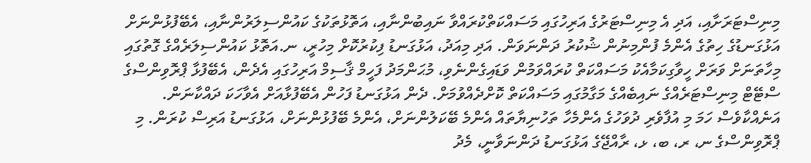މިނިސްޓަރަށާއި، އަދި އެ މިނިސްޓަރުގެ އަރިހުގައި މަސައްކަތްކުރައްވާ ނައިބުންނާއި، އަތޮޅުތަކުގެ ކައުންސިލަރުންނާއި، އެބޭފުޅުންނަށް އަޅުގަނޑުގެ ހިތުގެ އެންމެ ފުންމިނުން ޝުކުރު ދަންނަވަން. އަދި މިއަދު، އަޅުގަނޑު ފިކުރުކޮށް މިހުރީ، ނ.އަތޮޅު ކައުންސިލަރެއްގެ ގޮތުގައި މިހާތަނަށް ވަރަށް ހީވާގިކަމާއެކު މަސައްކަތް ކުރައްވަމުން ވަޑައިގެންނެވި، މުޙަންމަދު ފަހީމް ޤާސިމް އަރިހުގައި އެދެން، އެބޭފުޅާ ޕްރޮވިންސްގެ ސްޓޭޓް މިނިސްޓަރެއްގެ ނައިބެއްގެ މަގާމުގައި މަސައްކަތް ކޮށްދެއްވުމަށް. ދެން އަޅުގަނޑު ފަހުން އެބޭފުޅާއަށް އެވާހަކަ ދައްކާނަން.
އަނެއްކާވެސް ހަމަ މި އުފާވެރި ދުވަހުގެ އެންމެހާ ތަހުނިޔާތައް އެންމެ ބޭކަލުންނަށް، އެންމެ ބޭފުޅުންނަށް، އަޅުގަނޑު އަރިސް ކުރަން. މި ޕްރޮވިންސްގެ ނ، ރ، ބ، ޅ، ރާއްޖޭގެ އަޅުގަނޑު ދަންނަވާނީ، މެދު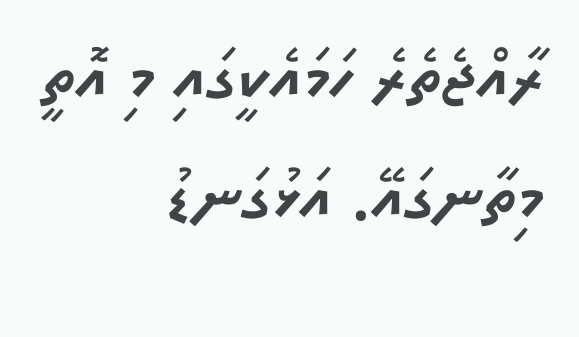ރާއްޖެތެރެ ހަމައެކީގައި މި އޮތީ މިތާނގައޭ. އަޅުގަނޑު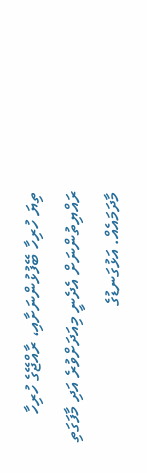ތިޔަ ހުރިހާ ބޭފުޅުންނަށާއި، ރާއްޖޭގެ ހުރިހާ ރައްޔިތުންނަށް އެދެނީ މިއަދަށްވުރެ އަދި މާފަގަތި މާދަމައެއް. އަޅުގަނޑުގެ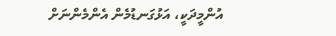އުންމީދަކީ، އަޅުގަނޑުމެން އެންމެންނަށް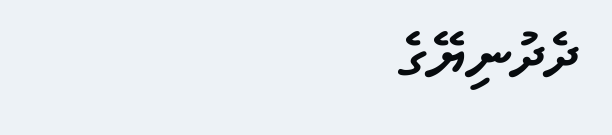ދެދުނިޔޭގެ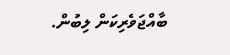ބާއްޖަވެރިކަން ލިބުން.